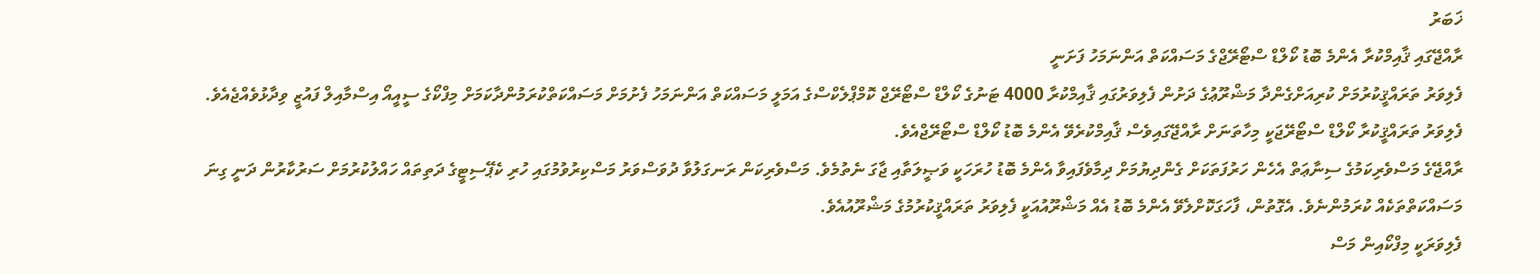ޚަބަރު
ރާއްޖޭގައި ޤާއިމްކުރާ އެންމެ ބޮޑު ކޯލްޑް ސްޓޯރޭޖްގެ މަސައްކަތް އަންނަމަހު ފަށަނީ
ފެލިވަރު ތަރައްޤީކުރުމަށް ކުރިއަށްގެންދާ މަޝްރޫޢުގެ ދަށުން ފެލިވަރުގައި ޤާއިމްކުރާ 4000 ޓަނުގެ ކޯލްޑް ސްޓޯރޭޖް ކޮމްޕްލެކްސްގެ އަމަލީ މަސައްކަތް އަންނަމަހު ފެށުމަށް މަސައްކަތްކުރަމުންދާކަމަށް މިފްކޯގެ ސީއީއޯ އިސްމާއިލް ފައުޒީ ވިދާޅުވެއްޖެއެވެ.
ފެލިވަރު ތަރައްޤީކުރާ ކޯލްޑް ސްޓޯރޭޖަކީ މިހާތަނަށް ރާއްޖޭގައިވެސް ޤާއިމްކުރެވޭ އެންމެ ބޮޑު ކޯލްޑް ސްޓޯރޭޖްއެވެ.
ރާއްޖޭގެ މަސްވެރިކަމުގެ ސިނާޢަތް އެހެން ހަރުފަތަކަށް ގެންދިޔުމަށް ދިމާވެފައިވާ އެންމެ ބޮޑު ހުރަހަކީ ވަޞީލަތާއި ޖާގަ ނެތުމެވެ. މަސްވެރިކަން ރަނގަލުވާ ދުވަސްވަރު މަސްކިރުވުމުގައި ހުރި ކެޕޭސިޓީގެ ދަތިތައް ހައްލުކުރުމަށް ސަރުކާރުން ދަނީ ގިނަ މަސައްކަތްތަކެއް ކުރަމުންނެވެ. އެގޮތުން، ފާހަގަކޮށްލެވޭ އެންމެ ބޮޑު އެއް މަޝްރޫއުއަކީ ފެލިވަރު ތަރައްޤީކުރުމުގެ މަޝްރޫއުއެވެ.
ފެލިވަރަކީ މިފްކޯއިން މަސް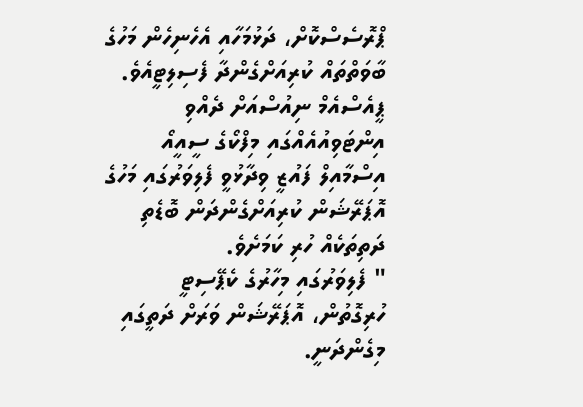ޕްރޮސެސްކޮށް، ދަޅުމަހާއި އެހެނިހެން މަހުގެ ބާވަތްތައް ކުރިއަށްގެންދާ ފެސިލިޓީއެވެ. ޕީއެސްއެމް ނިއުސްއަށް ދެއްވި އިންޓަވިއުއެއްގައި މިފްކޯގެ ސީއީއޯ އިސްމާއިލް ފައުޒީ ވިދާޅުވީ ފެލިވަރުގައި މަހުގެ އޮޕަރޭޝަން ކުރިއަށްގެންދަން ބޮޑެތި ދަތިތަކެއް ހުރި ކަމަށެވެ.
" ފެލިވަރުގައި މިހާރުގެ ކެޕޭސިޓީ ހުރިގޮތުން، އޮޕަރޭޝަން ވަރަށް ދަތީގައި މިގެންދަނީ.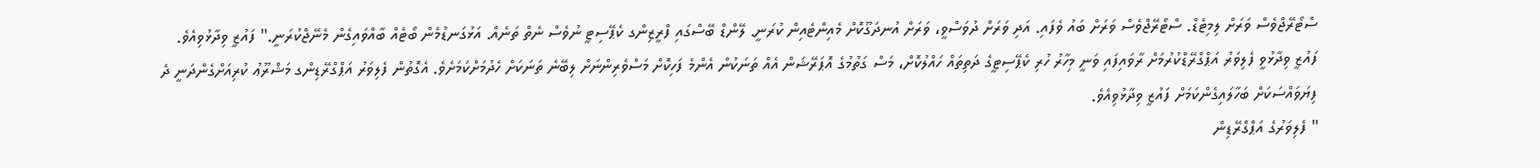ސްޓޯރޭޖްވެސް ވަރަށް ލިމިޓެޑް. ސްޓޯރޭޖްވެސް ވަރަށް ބައު ވެފައި. އަދި ވަރަށް ދުވަސްވީ، ވަރަށް އުނދަގޫކޮށް މެއިންޓެއިން ކުރަނީ. ލޭންޑް ބޭސްގައި ފްރީޒިންގ ކެޕޭސިޓީ ނުވެސް ނެތް ތަނެއް. އަޅުގަނޑުމެން ބޯޓެއް ބާއްވައިގެން މެނޭޖްކުރަނީ." ފައުޒީ ވިދާޅުވިއެވެ.
ފައުޒީ ވިދާޅުވީ ފެލިވަރު އަޕްގްރޭޑްކުރުމަށް ރާވައިފައި ވަނީ މިހާރު ހުރި ކެޕޭސިޓީގެ ދަތިތައް ހައްލުކޮށް، މަސް ގަތުމުގެ އޮޕަރޭޝަން އެއް ތަނަކުން އެންމެ ފަހިކޮށް މަސްވެރިންނަށް ލިބޭނެ ތަނަކަށް ހެދުމަށްކަމަށެވެ. އެގޮތުން ފެލިވަރު އަޕްގްރޭޑިންގ މަޝްރޫޢު ކުރިއަށްގެންދަނީ ދެ ފިޔަވައްސަކަށް ބަހާލައިގެންކަމަށް ފައުޒީ ވިދާޅުވިއެވެ.
" ފެލިވަރުގެ އަޕްގްރޭޑިން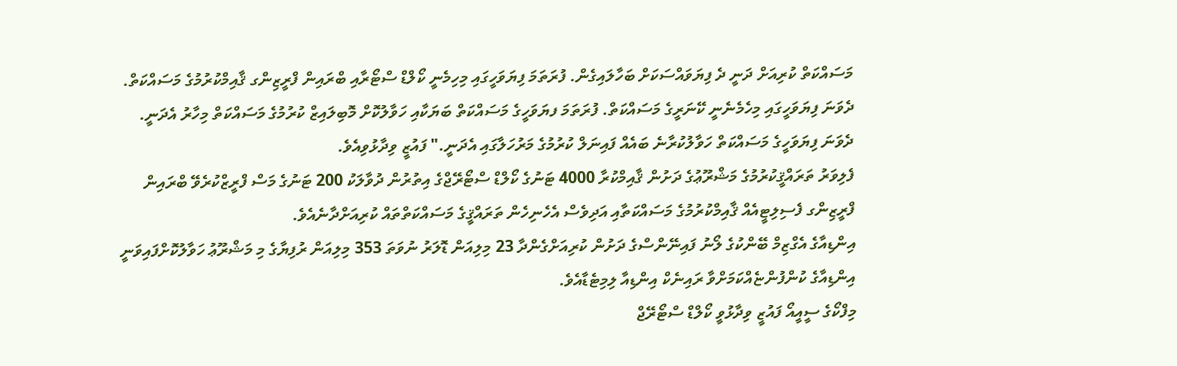މަސައްކަތް ކުރިއަށް ދަނީ ދެ ފިޔަވައްސަކަށް ބަހާލައިގެން. ފުރަތަމަ ފިޔަވަހީގައި މިހިމެނީ ކޯލްޑް ސްޓޯރާއި ބްރައިން ފްރީޒިންގ ޤާއިމްކުރުމުގެ މަސައްކަތް. ދެވަނަ ފިޔަވަހީގައި މިހެމެނެނީ ކޭނަރީގެ މަސައްކަތް. ފުރަތަމަ ފޔަވަހީގެ މަސައްކަތް ބަޔަކާއި ހަވާލުކޮށް މޮބިލައިޒް ކުރުމުގެ މަސައްކަތް މިހާރު އެދަނީ. ދެވަނަ ފިޔަވަހީގެ މަސައްކަތް ހަވާލުކުރާނެ ބައެއް ފައިނަލް ކުރުމުގެ މަރުހަލާގައި އެދަނީ." ފައުޒީ ވިދާޅުވިއެވެ.
ފެލިވަރު ތަރައްޤީކުރުމުގެ މަޝްރޫޢުގެ ދަށުން ޤާއިމްކުރާ 4000 ޓަނުގެ ކޯލްޑް ސްޓޯރޭޖްގެ އިތުރުން ދުވާލަކު 200 ޓަނުގެ މަސް ފްރީޒްކުރެވޭ ބްރައިން ފްރީޒިންގ ފެސިލިޓީއެއް ޤާއިމްކުރުމުގެ މަސައްކަތާއި އަދިވެސް އެހެނިހެން ތަރައްޤީގެ މަސައްކަތްތައް ކުރިއަށްދާނެއެވެ.
އިންޑިއާގެ އެގްޒިމް ބޭންކުގެ ލޯނު ފައިނޭންސްގެ ދަށުން ކުރިއަށްގެންދާ 23 މިލިއަން ޑޮލަރު ނުވަތަ 353 މިލިއަން ރުފިޔާގެ މި މަޝްރޫޢު ހަވާލުކޮށްފައިވަނީ އިންޑިއާގެ ކުންފުންޏެއްކަމަށްވާ ރައިނެކް އިންޑިއާ ލިމިޓެޑާއެވެ.
މިފްކޯގެ ސީއީއޯ ފައުޒީ ވިދާޅުވީ ކޯލްޑް ސްޓޯރޭޖް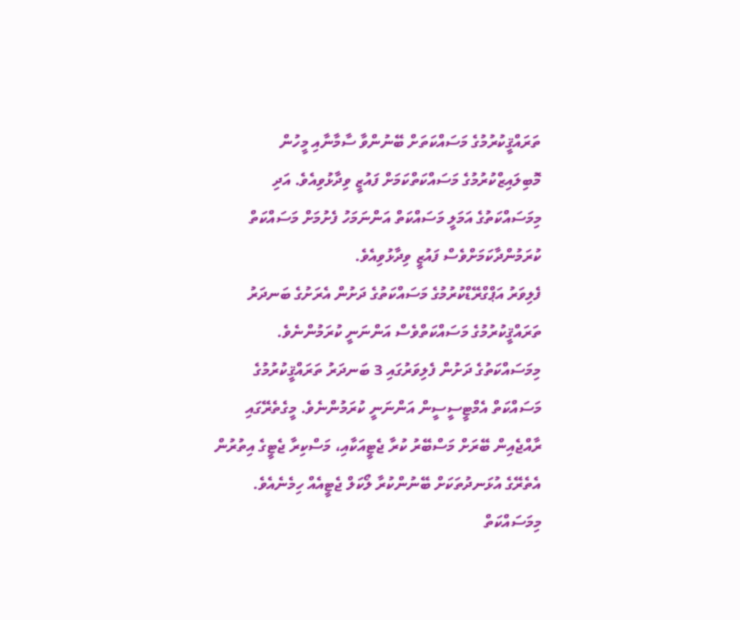ތަރައްޤީކުރުމުގެ މަސައްކަތަށް ބޭނުންވާ ސާމާނާއި މީހުން މޮބިލައިޒްކުރުމުގެ މަސައްކަތްކަމަށް ފައުޒީ ވިދާޅުވިއެވެ. އަދި މިމަސައްކަތުގެ އަމަލީ މަސައްކަތް އަންނަމަހު ފެށުމަށް މަސައްކަތް ކުރަމުންދާކަމަށްވެސް ފައުޒީ ވިދާޅުވިއެވެ.
ފެލިވަރު އަޕްގްރޭޑްކުރުމުގެ މަސައްކަތުގެ ދަށުން އެރަށުގެ ބަނދަރު ތަރައްޤީކުރުމުގެ މަސައްކަތްވެސް އަންނަނީ ކުރަމުންނެވެ. މިމަސައްކަތުގެ ދަށުން ފެލިވަރުގައި 3 ބަނދަރު ތަރައްޤީކުރުމުގެ މަސައްކަތް އެމްޓީސީސީން އަންނަނީ ކުރަމުންނެވެ. މީގެތެރޭގައި ރާއްޖެއިން ބޭރަށް މަސްބޭރު ކުރާ ޖެޓީއަކާއި، މަސްކިރާ ޖެޓީގެ އިތުރުން އެތެރޭގެ އުޅަނދުތަކަށް ބޭނުންކުރާ ލޯކަލް ޖެޓީއެއް ހިމެނެއެވެ. މިމަސައްކަތް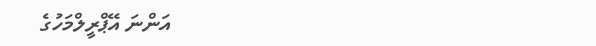އަންނަ އޭޕްރީލްމަހުގެ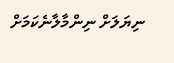ނިޔަލަށް ނިންމާލާނެކަމަށް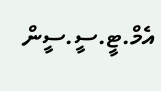އެމް.ޓީ.ސީ.ސީން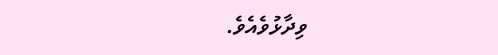ވިދާޅުވެއެވެ.